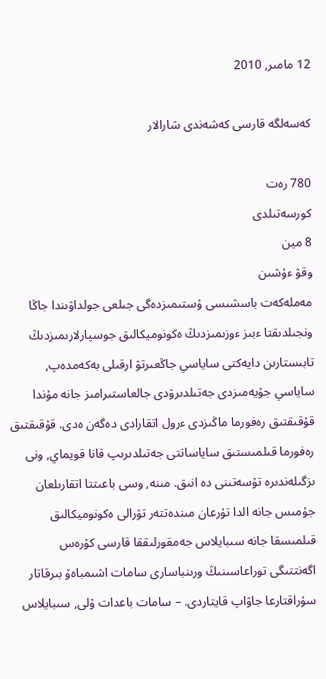12 مامىر, 2010

كەسەلگە قارسى كەشەندى شارالار

780 رەت
كورسەتىلدى
8 مين
وقۋ ءۇشىن
مەملەكەت باسشىسى ۇستىمىزدەگى جىلعى جولداۋىندا جاڭا ونجىلدىقتا ءبىز ءوزىمىزدىڭ ەكونوميكالىق جوسپارلارىمىزدىڭ تابىستارىن دايەكتى ساياسي جاڭعىرتۋ ارقىلى بەكەمدەپ, ساياسي جۇيەمىزدى جەتىلدىرۋدى جالعاستىرامىز جانە مۇندا قۇقىقتىق رەفورما ماڭىزدى ءرول اتقارادى دەگەن ەدى. قۇقىقتىق رەفورما قىلمىستىق ساياساتتى جەتىلدىرىپ قانا قويماي, ونى ىزگىلەندىرە تۇسەتىنى دە انىق. مىنە, وسى باعىتتا اتقارىلعان جۇمىس جانە الدا تۇرعان مىندەتتەر تۋرالى ەكونوميكالىق قىلمىسقا جانە سىبايلاس جەمقورلىققا قارسى كۇرەس اگەنتتىگى توراعاسىنىڭ ورىنباسارى سامات اشىمباەۆ بىرقاتار سۇراقتارعا جاۋاپ قايتاردى. – سامات باعدات ۇلى, سىبايلاس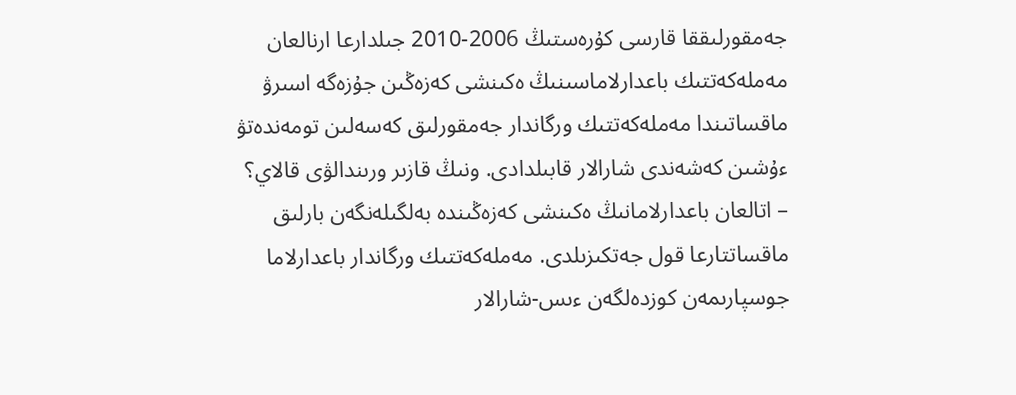جەمقورلىققا قارسى كۇرەستىڭ 2006-2010 جىلدارعا ارنالعان مەملەكەتتىك باعدارلاماسىنىڭ ەكىنشى كەزەڭىن جۇزەگە اسىرۋ ماقساتىندا مەملەكەتتىك ورگاندار جەمقورلىق كەسەلىن تومەندەتۋ ءۇشىن كەشەندى شارالار قابىلدادى. ونىڭ قازىر ورىندالۋى قالاي؟ – اتالعان باعدارلامانىڭ ەكىنشى كەزەڭىندە بەلگىلەنگەن بارلىق ماقساتتارعا قول جەتكىزىلدى. مەملەكەتتىك ورگاندار باعدارلاما جوسپارىمەن كوزدەلگەن ءىس-شارالار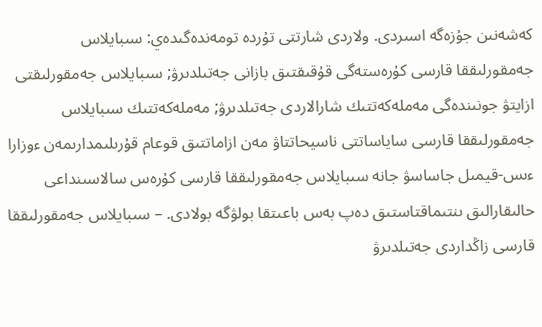كەشەنىن جۇزەگە اسىردى. ولاردى شارتتى تۇردە تومەندەگىدەي: سىبايلاس جەمقورلىققا قارسى كۇرەستەگى قۇقىقتىق بازانى جەتىلدىرۋ; سىبايلاس جەمقورلىقتى ازايتۋ جونىندەگى مەملەكەتتىك شارالاردى جەتىلدىرۋ; مەملەكەتتىك سىبايلاس جەمقورلىققا قارسى ساياساتتى ناسيحاتتاۋ مەن ازاماتتىق قوعام قۇرىلىمدارىمەن ءوزارا ءىس-قيمىل جاساسۋ جانە سىبايلاس جەمقورلىققا قارسى كۇرەس سالاسىنداعى حالىقارالىق ىنتىماقتاستىق دەپ بەس باعىتقا بولۋگە بولادى. – سىبايلاس جەمقورلىققا قارسى زاڭداردى جەتىلدىرۋ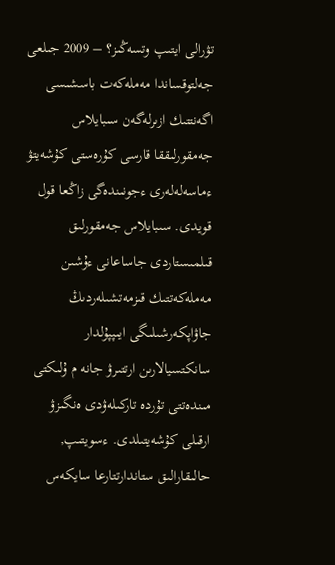تۋرالى ايتىپ وتسەڭىز؟ – 2009 جىلعى جەلتوقساندا مەملەكەت باسشىسى اگەنتتىك ازىرلەگەن سىبايلاس جەمقورلىققا قارسى كۇرەستى كۇشەيتۋ ءماسەلەلەرى ءجونىندەگى زاڭعا قول قويدى. سىبايلاس جەمقورلىق قىلمىستاردى جاساعانى ءۇشىن مەملەكەتتىك قىزمەتشىلەردىڭ جاۋاپكەرشىلىگى ايىپپۇلدار سانكتسيالارىن ارتتىرۋ جانە م ۇلىكتى مىندەتتى تۇردە تاركىلەۋدى ەنگىزۋ ارقىلى كۇشەيتىلدى. ءسويتىپ, حالىقارالىق ستاندارتتارعا سايكەس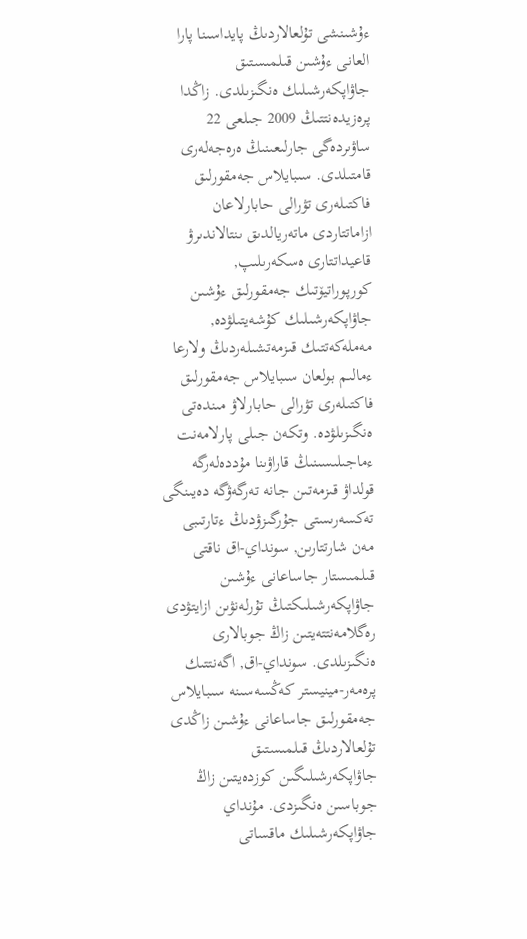ءۇشىنشى تۇلعالاردىڭ پايداسىنا پارا العانى ءۇشىن قىلمىستىق جاۋاپكەرشىلىك ەنگىزىلدى. زاڭدا پرەزيدەنتتىڭ 2009 جىلعى 22 ساۋىردەگى جارلىعىنىڭ ەرەجەلەرى قامتىلدى. سىبايلاس جەمقورلىق فاكتىلەرى تۋرالى حابارلاعان ازاماتتاردى ماتەريالدىق ىنتالاندىرۋ قاعيداتتارى ەسكەرىلىپ, كورپوراتيۆتىك جەمقورلىق ءۇشىن جاۋاپكەرشىلىك كۇشەيتىلۋدە, مەملەكەتتىك قىزمەتشىلەردىڭ ولارعا ءمالىم بولعان سىبايلاس جەمقورلىق فاكتىلەرى تۋرالى حابارلاۋ مىندەتى ەنگىزىلۋدە. وتكەن جىلى پارلامەنت ءماجىلىسىنىڭ قاراۋىنا مۇددەلەرگە قولداۋ قىزمەتىن جانە تەرگەۋگە دەيىنگى تەكسەرىستى جۇرگىزۋدىڭ ءتارتىبى مەن شارتتارىن, سونداي-اق ناقتى قىلمىستار جاساعانى ءۇشىن جاۋاپكەرشىلىكتىڭ تۇرلەنۋىن ازايتۋدى رەگلامەنتتەيتىن زاڭ جوبالارى ەنگىزىلدى. سونداي-اق, اگەنتتىك پرەمەر-مينيستر كەڭسەسىنە سىبايلاس جەمقورلىق جاساعانى ءۇشىن زاڭدى تۇلعالاردىڭ قىلمىستىق جاۋاپكەرشىلىگىن كوزدەيتىن زاڭ جوباسىن ەنگىزدى. مۇنداي جاۋاپكەرشىلىك ماقساتى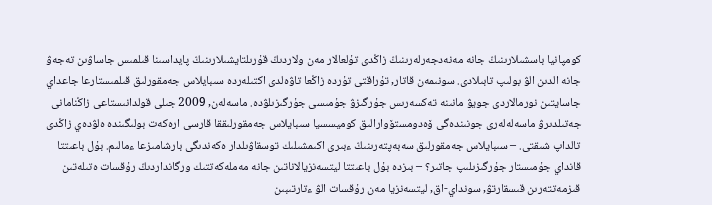كومپانيا باسشىلارىنىڭ جانە مەنەدجەرلەرىنىڭ زاڭدى تۇلعالار مەن ولاردىڭ قۇرىلتايشىلارىنىڭ پايداسىنا قىلمىس جاساۋىن تەجەۋ جانە الدىن الۋ بولىپ تابىلادى. سونىمەن قاتار, تۇراقتى تۇردە زاڭعا تاۋەلدى اكتىلەردە سىبايلاس جەمقورلىق قىلمىستارعا جاعداي جاسايتىن نورمالاردى جويۋ مانىنە تەكسەرىس جۇرگىزۋ جۇمىسى جۇرگىزىلۋدە. ماسەلەن, 2009 جىلى قولدانىستاعى زاڭنامانى جەتىلدىرۋ ماسەلەلەرى جونىندەگى ۆەدومستۆوارالىق كوميسسيا سىبايلاس جەمقورلىققا قارسى ارەكەت بولىگىندە ەلۋدەي زاڭدى تالداپ شىقتى. – سىبايلاس جەمقورلىق سەبەپتەرىنىڭ ءبىرى اكىمشىلىك توسقاۋىلدار ەكەندىگى بارشامىزعا ءمالىم. بۇل باعىتتا قانداي جۇمىستار جۇرگىزىلىپ جاتىر؟ – بىزدە بۇل باعىتتا ليتسەنزيالاناتىن جانە مەملەكەتتىك ورگانداردىڭ رۇقسات ەتىلەتىن قىزمەتتەرىن قىسقارتۋ, سونداي-اق, ليتسەنزيا مەن رۇقسات الۋ ءتارتىبىن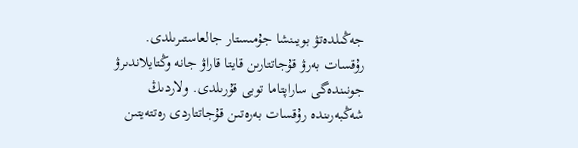جەڭىلدەتۋ بويىنشا جۇمىستار جالعاستىرىلدى. رۇقسات بەرۋ قۇجاتتارىن قايتا قاراۋ جانە وڭتايلاندىرۋ جونىندەگى ساراپتاما توبى قۇرىلدى. ولاردىڭ شەڭبەرىندە رۇقسات بەرەتىن قۇجاتتاردى رەتتەيتىن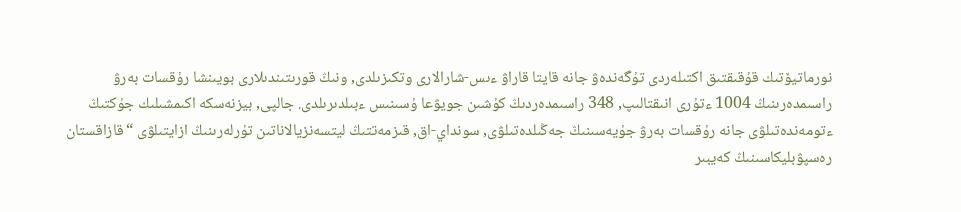نورماتيۆتىك قۇقىقتىق اكتىلەردى تۇگەندەۋ جانە قايتا قاراۋ ءىس-شارالارى وتكىزىلدى, ونىڭ قورىتىندىلارى بويىنشا رۇقسات بەرۋ راسىمدەرىنىڭ 1004 ءتۇرى انىقتالىپ, 348 راسىمدەردىڭ كۇشىن جويۋعا ۇسىنىس ءبىلدىرىلدى. جالپى, بيزنەسكە اكىمشىلىك جۇكتىڭ ءتومەندەتىلۋى جانە رۇقسات بەرۋ جۇيەسىنىڭ جەڭىلدەتىلۋى, سونداي-اق, قىزمەتتىڭ ليتسەنزيالاناتىن تۇرلەرىنىڭ ازايتىلۋى “قازاقستان رەسپۋبليكاسىنىڭ كەيبىر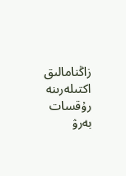زاڭنامالىق اكتىلەرىنە رۇقسات بەرۋ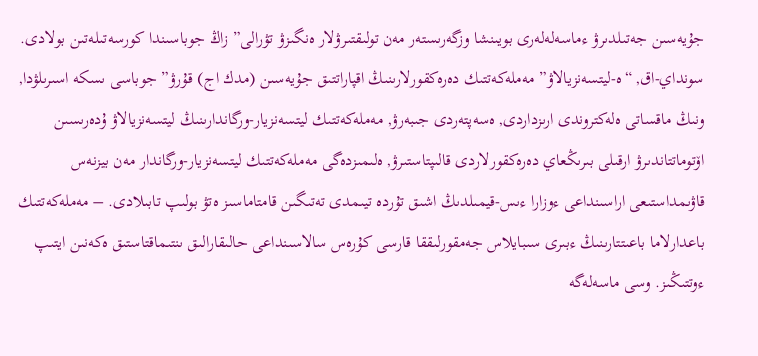جۇيەسىن جەتىلدىرۋ ءماسەلەلەرى بويىنشا وزگەرىستەر مەن تولىقتىرۋلار ەنگىزۋ تۋرالى” زاڭ جوباسىندا كورسەتىلەتىن بولادى. سونداي-اق, “ە-ليتسەنزيالاۋ” مەملەكەتتىك دەرەكقورلارىنىڭ اقپاراتتىق جۇيەسىن (مدك اج) قۇرۋ” جوباسى ىسكە اسىرىلۋدا, ونىڭ ماقساتى ەلەكتروندى ارىزداردى, ەسەپتەردى جىبەرۋ, مەملەكەتتىك ليتسەنزيار-ورگاندارىنىڭ ليتسەنزيالاۋ ۇدەرىسىن اۆتوماتتاندىرۋ ارقىلى بىرىڭعاي دەرەكقورلاردى قالىپتاستىرۋ, ەلىمىزدەگى مەملەكەتتىك ليتسەنزيار-ورگاندار مەن بيزنەس قاۋىمداستىعى اراسىنداعى ءوزارا ءىس-قيمىلدىڭ اشىق تۇردە تيىمدى تەتىگىن قامتاماسىز ەتۋ بولىپ تابىلادى. – مەملەكەتتىك باعدارلاما باعىتتارىنىڭ ءبىرى سىبايلاس جەمقورلىققا قارسى كۇرەس سالاسىنداعى حالىقارالىق ىنتىماقتاستىق ەكەنىن ايتىپ ءوتتىڭىز. وسى ماسەلەگە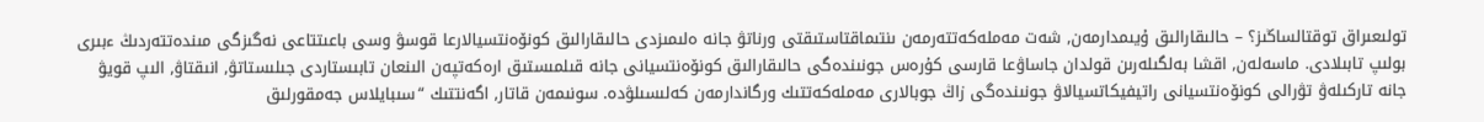تولىعىراق توقتالساڭىز؟ – حالىقارالىق ۇيىمدارمەن, شەت مەملەكەتتەرمەن ىنتىماقتاستىقتى ورناتۋ جانە ەلىمىزدى حالىقارالىق كونۆەنتسيالارعا قوسۋ وسى باعىتتاعى نەگىزگى مىندەتتەردىڭ ءبىرى بولىپ تابىلادى. ماسەلەن, اقشا بەلگىلەرىن قولدان جاساۋعا قارسى كۇرەس جونىندەگى حالىقارالىق كونۆەنتسيانى جانە قىلمىستىق ارەكەتپەن الىنعان تابىستاردى جىلىستاتۋ, انىقتاۋ, الىپ قويۋ جانە تاركىلەۋ تۋرالى كونۆەنتسيانى راتيفيكاتسيالاۋ جونىندەگى زاڭ جوبالارى مەملەكەتتىك ورگاندارمەن كەلىسىلۋدە. سونىمەن قاتار, اگەنتتىك “سىبايلاس جەمقورلىق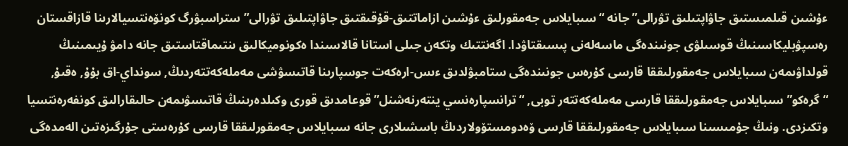ءۇشىن قىلمىستىق جاۋاپتىلىق تۋرالى” جانە “سىبايلاس جەمقورلىق ءۇشىن ازاماتتىق-قۇقىقتىق جاۋاپتىلىق تۋرالى” ستراسبۋرگ كونۆەنتسيالارىنا قازاقستان رەسپۋبليكاسىنىڭ قوسىلۋى جونىندەگى ماسەلەنى پىسىقتاۋدا. اگەنتتىك وتكەن جىلى استانا قالاسىندا ەكونوميكالىق ىنتىماقتاستىق جانە دامۋ ۇيىمىنىڭ قولداۋىمەن سىبايلاس جەمقورلىققا قارسى كۇرەس جونىندەگى ستامبۋلدىق ءىس-ارەكەت جوسپارىنا قاتىسۋشى مەملەكەتتەردىڭ, سونداي-اق بۇۇ, ەقىۇ, “گرەكو” سىبايلاس جەمقورلىققا قارسى مەملەكەتتەر توبى, “ترانسپارەنسي ينتەرنەشنل” قوعامدىق قورى وكىلدەرىنىڭ قاتىسۋىمەن حالىقارالىق كونفەرەنتسيا وتكىزدى. ونىڭ جۇمىسىنا سىبايلاس جەمقورلىققا قارسى ۆەدومستۆولاردىڭ باسشىلارى جانە سىبايلاس جەمقورلىققا قارسى كۇرەستى جۇرگىزەتىن الەمدەگى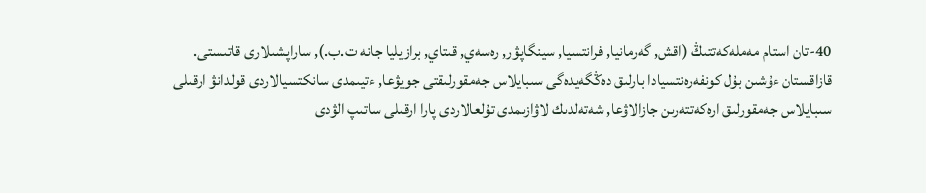40-تان استام مەملەكەتتىڭ (اقش, گەرمانيا, فرانتسيا, سينگاپۋر, رەسەي, قىتاي, برازيليا جانە ت.ب.), ساراپشىلارى قاتىستى. قازاقستان ءۇشىن بۇل كونفەرەنتسيادا بارلىق دەڭگەيدەگى سىبايلاس جەمقورلىقتى جويۋعا, ءتيىمدى سانكتسيالاردى قولدانۋ ارقىلى سىبايلاس جەمقورلىق ارەكەتتەرىن جازالاۋعا, شەتەلدىك لاۋازىمدى تۇلعالاردى پارا ارقىلى ساتىپ الۋدى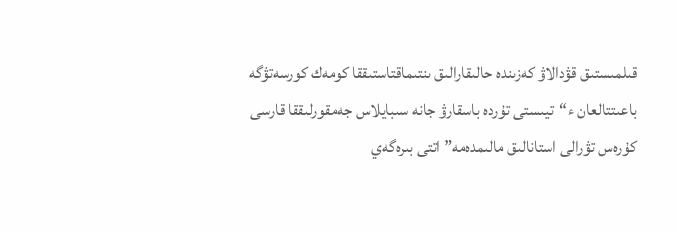قىلمىستىق قۋدالاۋ كەزىندە حالىقارالىق ىنتىماقتاستىققا كومەك كورسەتۋگە باعىتتالعان ء“تيىستى تۇردە باسقارۋ جانە سىبايلاس جەمقورلىققا قارسى كۇرەس تۋرالى استانالىق مالىمدەمە” اتتى بىرەگەي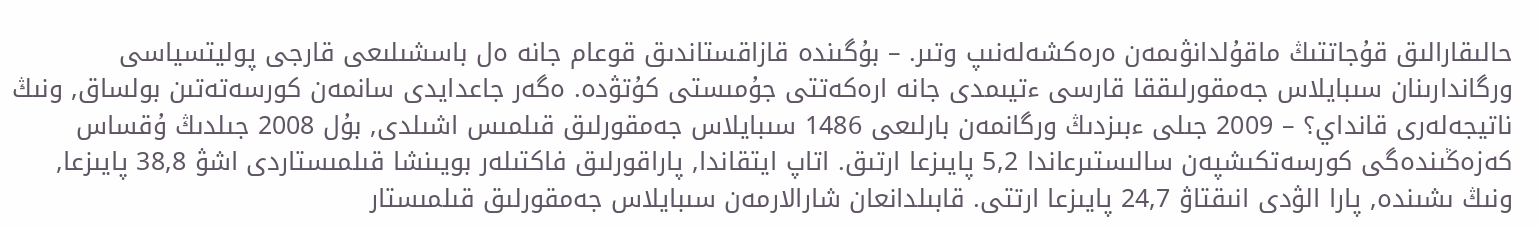حالىقارالىق قۇجاتتىڭ ماقۇلدانۋىمەن ەرەكشەلەنىپ وتىر. – بۇگىندە قازاقستاندىق قوعام جانە ەل باسشىلىعى قارجى پوليتسياسى ورگاندارىنان سىبايلاس جەمقورلىققا قارسى ءتيىمدى جانە ارەكەتتى جۇمىستى كۇتۋدە. ەگەر جاعدايدى سانمەن كورسەتەتىن بولساق, ونىڭ ناتيجەلەرى قانداي؟ – 2009 جىلى ءبىزدىڭ ورگانمەن بارلىعى 1486 سىبايلاس جەمقورلىق قىلمىس اشىلدى, بۇل 2008 جىلدىڭ ۇقساس كەزەڭىندەگى كورسەتكىشپەن سالىستىرعاندا 5,2 پايىزعا ارتىق. اتاپ ايتقاندا, پاراقورلىق فاكتىلەر بويىنشا قىلمىستاردى اشۋ 38,8 پايىزعا, ونىڭ ىشىندە, پارا الۋدى انىقتاۋ 24,7 پايىزعا ارتتى. قابىلدانعان شارالارمەن سىبايلاس جەمقورلىق قىلمىستار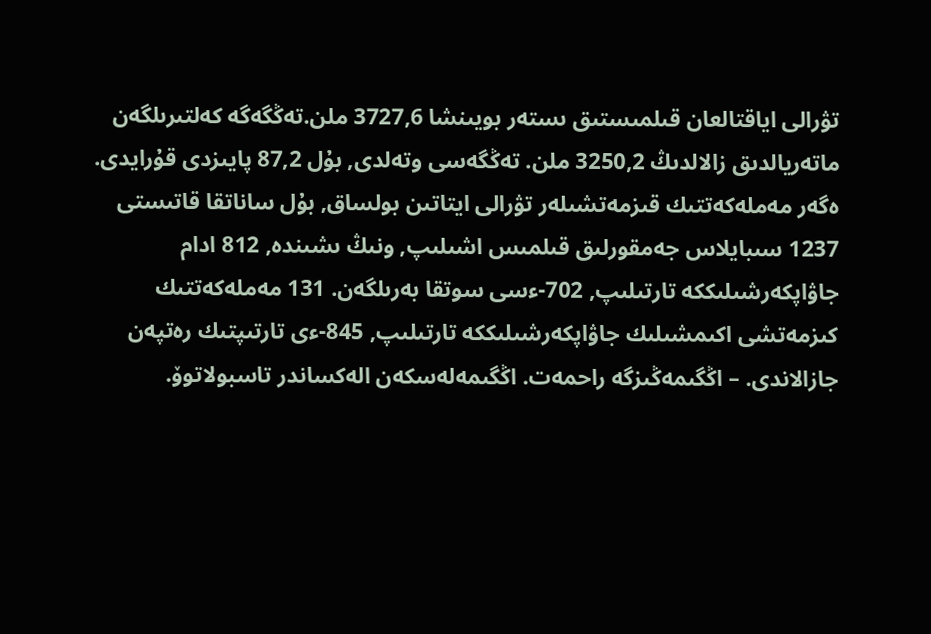تۋرالى اياقتالعان قىلمىستىق ىستەر بويىنشا 3727,6 ملن.تەڭگەگە كەلتىرىلگەن ماتەريالدىق زالالدىڭ 3250,2 ملن. تەڭگەسى وتەلدى, بۇل 87,2 پايىزدى قۇرايدى. ەگەر مەملەكەتتىك قىزمەتشىلەر تۋرالى ايتاتىن بولساق, بۇل ساناتقا قاتىستى 1237 سىبايلاس جەمقورلىق قىلمىس اشىلىپ, ونىڭ ىشىندە, 812 ادام جاۋاپكەرشىلىككە تارتىلىپ, 702-ءسى سوتقا بەرىلگەن. 131 مەملەكەتتىك كىزمەتشى اكىمشىلىك جاۋاپكەرشىلىككە تارتىلىپ, 845-ءى تارتىپتىك رەتپەن جازالاندى. – اڭگىمەڭىزگە راحمەت. اڭگىمەلەسكەن الەكساندر تاسبولاتوۆ.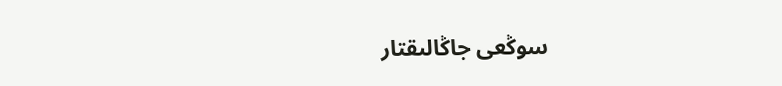سوڭعى جاڭالىقتار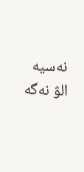نەسيە الۋ نەگە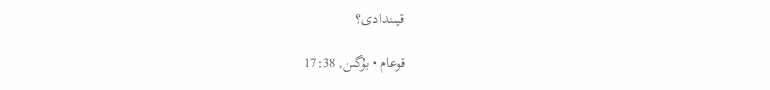قيىندادى؟

قوعام • بۇگىن, 17:38